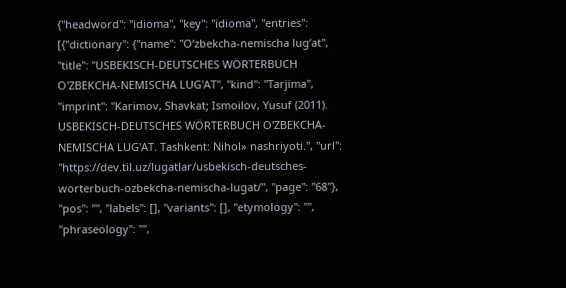{"headword": "idioma", "key": "idioma", "entries": [{"dictionary": {"name": "Oʻzbekcha-nemischa lugʻat", "title": "USBEKISCH-DEUTSCHES WÖRTERBUCH O'ZBEKCHA-NEMISCHA LUG'AT", "kind": "Tarjima", "imprint": "Karimov, Shavkat; Ismoilov, Yusuf (2011). USBEKISCH-DEUTSCHES WÖRTERBUCH O'ZBEKCHA-NEMISCHA LUG'AT. Tashkent: Nihol» nashriyoti.", "url": "https://dev.til.uz/lugatlar/usbekisch-deutsches-worterbuch-ozbekcha-nemischa-lugat/", "page": "68"}, "pos": "", "labels": [], "variants": [], "etymology": "", "phraseology": "",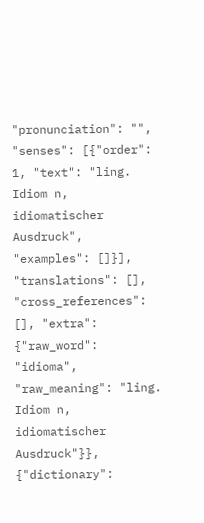"pronunciation": "", "senses": [{"order": 1, "text": "ling. Idiom n, idiomatischer Ausdruck", "examples": []}], "translations": [], "cross_references": [], "extra": {"raw_word": "idioma", "raw_meaning": "ling. Idiom n, idiomatischer Ausdruck"}}, {"dictionary":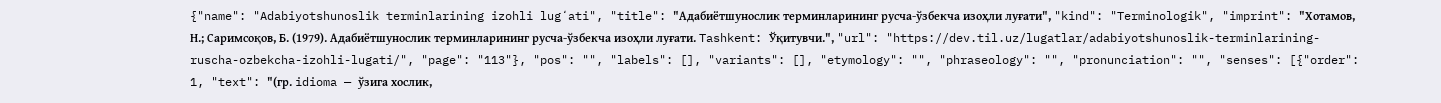{"name": "Adabiyotshunoslik terminlarining izohli lugʻati", "title": "Адабиётшунослик терминларининг русча-ўзбекча изоҳли луғати", "kind": "Terminologik", "imprint": "Хотамов, Н.; Саримсоқов, Б. (1979). Адабиётшунослик терминларининг русча-ўзбекча изоҳли луғати. Tashkent: Ўқитувчи.", "url": "https://dev.til.uz/lugatlar/adabiyotshunoslik-terminlarining-ruscha-ozbekcha-izohli-lugati/", "page": "113"}, "pos": "", "labels": [], "variants": [], "etymology": "", "phraseology": "", "pronunciation": "", "senses": [{"order": 1, "text": "(гр. idioma — ўзига хослик,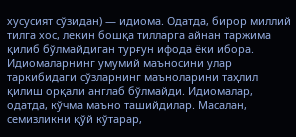хусусият сўзидан) — идиома. Одатда, бирор миллий тилга хос, лекин бошқа тилларга айнан таржима қилиб бўлмайдиган турғун ифода ёки ибора. Идиомаларнинг умумий маъносини улар таркибидаги сўзларнинг маъноларини таҳлил қилиш орқали англаб бўлмайди. Идиомалар, одатда, кўчма маъно ташийдилар. Масалан, семизликни қўй кўтарар,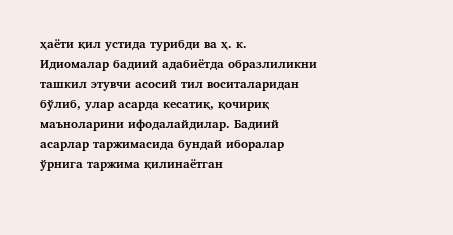ҳаёти қил устида турибди ва ҳ. к. Идиомалар бадиий адабиётда образлиликни ташкил этувчи асосий тил воситаларидан бўлиб, улар асарда кесатиқ, қочириқ маъноларини ифодалайдилар. Бадиий асарлар таржимасида бундай иборалар ўрнига таржима қилинаётган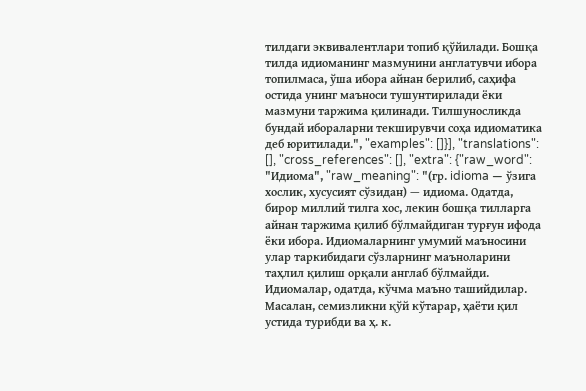тилдаги эквивалентлари топиб қўйилади. Бошқа тилда идиоманинг мазмунини англатувчи ибора топилмаса, ўша ибора айнан берилиб, саҳифа остида унинг маъноси тушунтирилади ёки мазмуни таржима қилинади. Тилшуносликда бундай ибораларни текширувчи соҳа идиоматика деб юритилади.", "examples": []}], "translations": [], "cross_references": [], "extra": {"raw_word": "Идиома", "raw_meaning": "(гр. idioma — ўзига хослик, хусусият сўзидан) — идиома. Одатда, бирор миллий тилга хос, лекин бошқа тилларга айнан таржима қилиб бўлмайдиган турғун ифода ёки ибора. Идиомаларнинг умумий маъносини улар таркибидаги сўзларнинг маъноларини таҳлил қилиш орқали англаб бўлмайди. Идиомалар, одатда, кўчма маъно ташийдилар. Масалан, семизликни қўй кўтарар, ҳаёти қил устида турибди ва ҳ. к.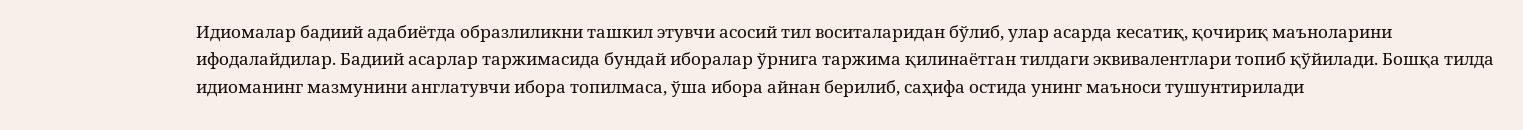Идиомалар бадиий адабиётда образлиликни ташкил этувчи асосий тил воситаларидан бўлиб, улар асарда кесатиқ, қочириқ маъноларини ифодалайдилар. Бадиий асарлар таржимасида бундай иборалар ўрнига таржима қилинаётган тилдаги эквивалентлари топиб қўйилади. Бошқа тилда идиоманинг мазмунини англатувчи ибора топилмаса, ўша ибора айнан берилиб, саҳифа остида унинг маъноси тушунтирилади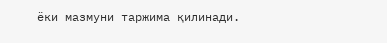ёки мазмуни таржима қилинади.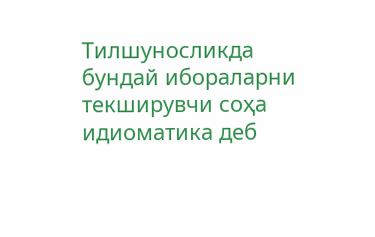Тилшуносликда бундай ибораларни текширувчи соҳа идиоматика деб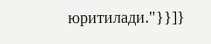юритилади."}}]}